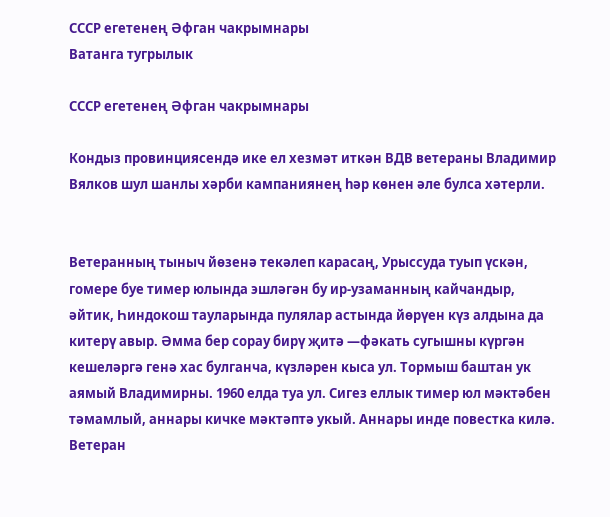СССР егетенең Әфган чакрымнары
Ватанга тугрылык

СССР егетенең Әфган чакрымнары

Кондыз провинциясендә ике ел хезмәт иткән ВДВ ветераны Владимир Вялков шул шанлы хәрби кампаниянең һәр көнен әле булса хәтерли.


Ветеранның тыныч йөзенә текәлеп карасаң, Урыссуда туып үскән, гомере буе тимер юлында эшләгән бу ир-узаманның кайчандыр, әйтик, Һиндокош тауларында пулялар астында йөрүен күз алдына да китерү авыр. Әмма бер сорау бирү җитә —фәкать сугышны күргән кешеләргә генә хас булганча, күзләрен кыса ул. Тормыш баштан ук аямый Владимирны. 1960 елда туа ул. Сигез еллык тимер юл мәктәбен тәмамлый, аннары кичке мәктәптә укый. Аннары инде повестка килә. Ветеран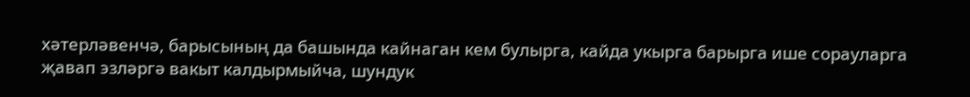хәтерләвенчә, барысының да башында кайнаган кем булырга, кайда укырга барырга ише сорауларга җавап эзләргә вакыт калдырмыйча, шундук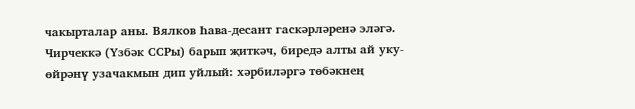чакырталар аны. Вялков Һава-десант гаскәрләренә эләгә. Чирчеккә (Үзбәк ССРы) барып җиткәч, биредә алты ай уку-өйрәнү узачакмын дип уйлый: хәрбиләргә төбәкнең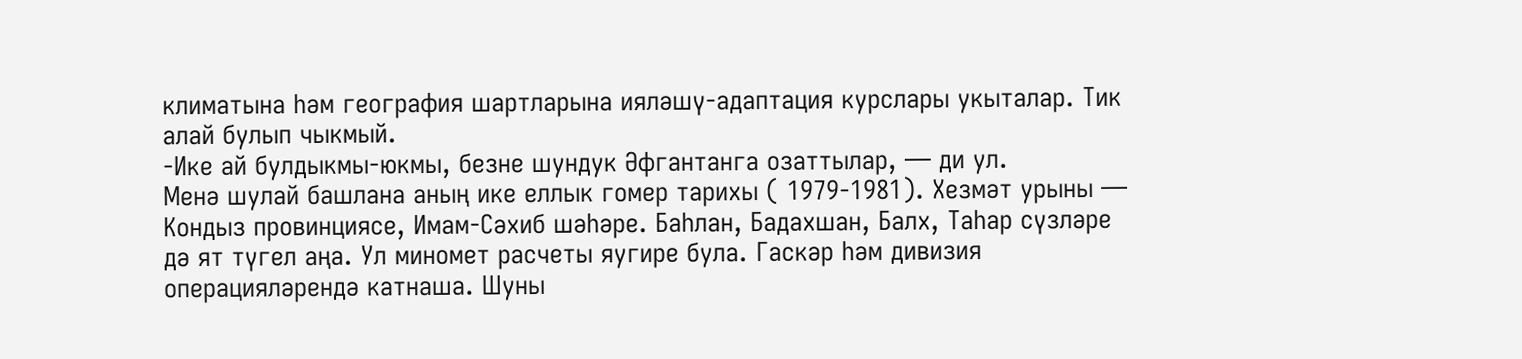климатына һәм география шартларына ияләшү-адаптация курслары укыталар. Тик алай булып чыкмый.
-Ике ай булдыкмы-юкмы, безне шундук Әфгантанга озаттылар, — ди ул.
Менә шулай башлана аның ике еллык гомер тарихы ( 1979-1981). Хезмәт урыны — Кондыз провинциясе, Имам-Сәхиб шәһәре. Баһлан, Бадахшан, Балх, Таһар сүзләре дә ят түгел аңа. Ул миномет расчеты яугире була. Гаскәр һәм дивизия операцияләрендә катнаша. Шуны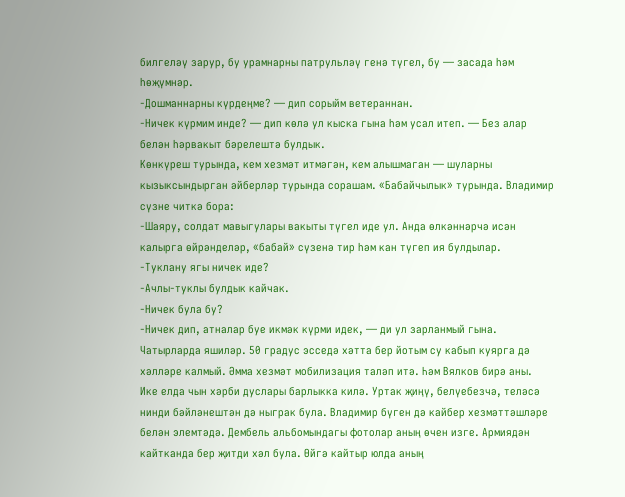билгеләү зарур, бу урамнарны патрульләү генә түгел, бу — засада һәм һөҗүмнәр.
-Дошманнарны күрдеңме? — дип сорыйм ветераннан.
-Ничек күрмим инде? — дип көлә ул кыска гына һәм усал итеп. — Без алар белән һәрвакыт бәрелештә булдык.
Көнкүреш турында, кем хезмәт итмәгән, кем алышмаган — шуларны кызыксындырган әйберләр турында сорашам. «Бабайчылык» турында. Владимир сүзне читкә бора:
-Шаяру, солдат мавыгулары вакыты түгел иде ул. Анда өлкәннәрчә исән калырга өйрәнделәр, «бабай» сүзенә тир һәм кан түгеп ия булдылар.
-Туклану ягы ничек иде?
-Ачлы-туклы булдык кайчак.
-Ничек була бу?
-Ничек дип, атналар буе икмәк күрми идек, — ди ул зарланмый гына. Чатырларда яшиләр. 50 градус эсседә хәтта бер йотым су кабып куярга дә хәлләре калмый. Әмма хезмәт мобилизация таләп итә. Һәм Вялков бирә аны.
Ике елда чын хәрби дуслары барлыкка килә. Уртак җиңү, белүебезчә, теләсә нинди бәйләнештән дә ныграк була. Владимир бүген дә кайбер хезмәттәшләре белән элемтәдә. Дембель альбомындагы фотолар аның өчен изге. Армиядән кайтканда бер җитди хәл була. Өйгә кайтыр юлда аның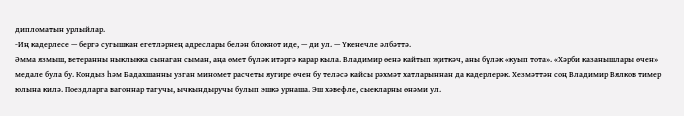дипломатын урлыйлар.
-Иң кадерлесе — бергә сугышкан егетләрнең адреслары белән блокнот иде, — ди ул. — Үкенечле әлбәттә.
Әмма язмыш, ветеранны ныклыкка сынаган сыман, аңа өмет бүләк итәргә карар кыла. Владимир өенә кайтып җиткәч, аны бүләк «куып тота». «Хәрби казанышлары өчен» медале була бу. Кондыз һәм Бадахшанны узган миномет расчеты яугире өчен бу теләсә кайсы рәхмәт хатларыннан да кадерлерәк. Хезмәттән соң Владимир Вялков тимер юлына килә. Поездларга вагоннар тагучы, ычкындыручы булып эшкә урнаша. Эш хәвефле, сыекларны өнәми ул.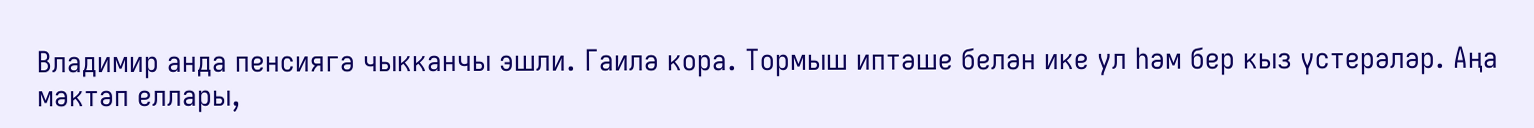Владимир анда пенсиягә чыкканчы эшли. Гаилә кора. Тормыш иптәше белән ике ул һәм бер кыз үстерәләр. Аңа мәктәп еллары,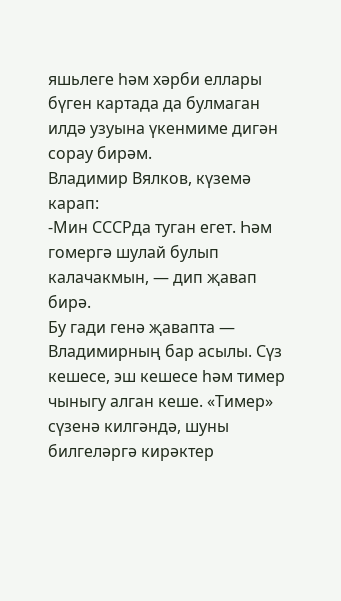яшьлеге һәм хәрби еллары бүген картада да булмаган илдә узуына үкенмиме дигән сорау бирәм.
Владимир Вялков, күземә карап:
-Мин СССРда туган егет. Һәм гомергә шулай булып калачакмын, — дип җавап бирә.
Бу гади генә җавапта — Владимирның бар асылы. Сүз кешесе, эш кешесе һәм тимер чыныгу алган кеше. «Тимер» сүзенә килгәндә, шуны билгеләргә кирәктер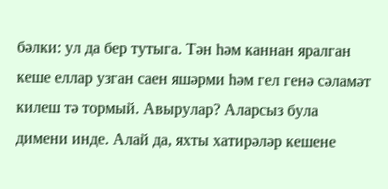бәлки: ул да бер тутыга. Тән һәм каннан яралган кеше еллар узган саен яшәрми һәм гел генә сәламәт килеш тә тормый. Авырулар? Аларсыз була димени инде. Алай да, яхты хатирәләр кешене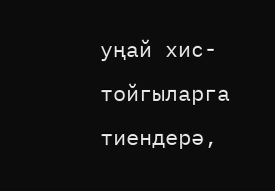уңай хис-тойгыларга тиендерә,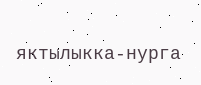яктылыкка-нурга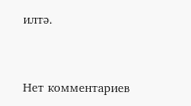илтә.


Нет комментариев